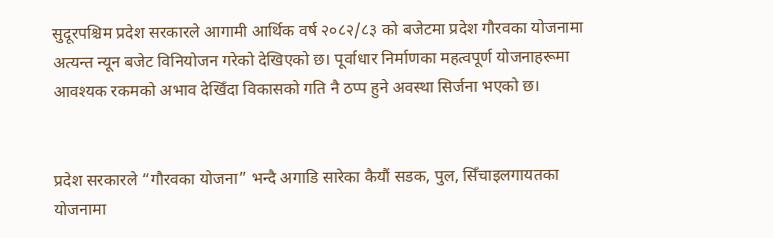सुदूरपश्चिम प्रदेश सरकारले आगामी आर्थिक वर्ष २०८२/८३ को बजेटमा प्रदेश गौरवका योजनामा अत्यन्त न्यून बजेट विनियोजन गरेको देखिएको छ। पूर्वाधार निर्माणका महत्वपूर्ण योजनाहरूमा आवश्यक रकमको अभाव देखिँदा विकासको गति नै ठप्प हुने अवस्था सिर्जना भएको छ।


प्रदेश सरकारले “गौरवका योजना” भन्दै अगाडि सारेका कैयौं सडक, पुल, सिँचाइलगायतका योजनामा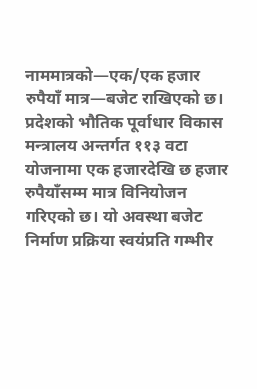नाममात्रको—एक/एक हजार रुपैयाँ मात्र—बजेट राखिएको छ। प्रदेशको भौतिक पूर्वाधार विकास मन्त्रालय अन्तर्गत ११३ वटा योजनामा एक हजारदेखि छ हजार रुपैयाँसम्म मात्र विनियोजन गरिएको छ। यो अवस्था बजेट निर्माण प्रक्रिया स्वयंप्रति गम्भीर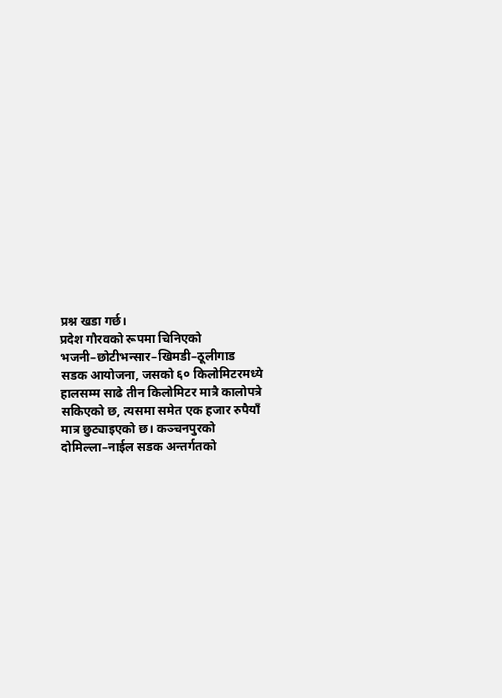प्रश्न खडा गर्छ।
प्रदेश गौरवको रूपमा चिनिएको भजनी–छोटीभन्सार–खिमडी–ठूलीगाड सडक आयोजना, जसको ६० किलोमिटरमध्ये हालसम्म साढे तीन किलोमिटर मात्रै कालोपत्रे सकिएको छ, त्यसमा समेत एक हजार रुपैयाँ मात्र छुट्याइएको छ। कञ्चनपुरको दोमिल्ला–नाईल सडक अन्तर्गतको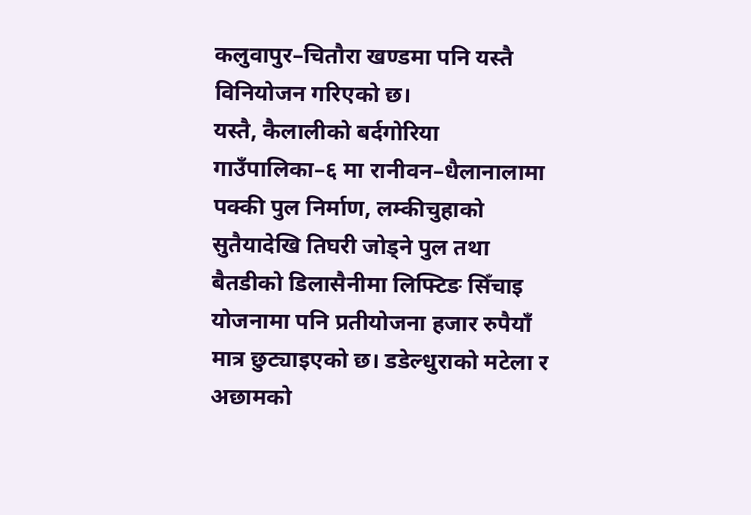कलुवापुर–चितौरा खण्डमा पनि यस्तै विनियोजन गरिएको छ।
यस्तै, कैलालीको बर्दगोरिया गाउँपालिका–६ मा रानीवन–धैलानालामा पक्की पुल निर्माण, लम्कीचुहाको सुतैयादेखि तिघरी जोड्ने पुल तथा बैतडीको डिलासैनीमा लिफ्टिङ सिँचाइ योजनामा पनि प्रतीयोजना हजार रुपैयाँ मात्र छुट्याइएको छ। डडेल्धुराको मटेला र अछामको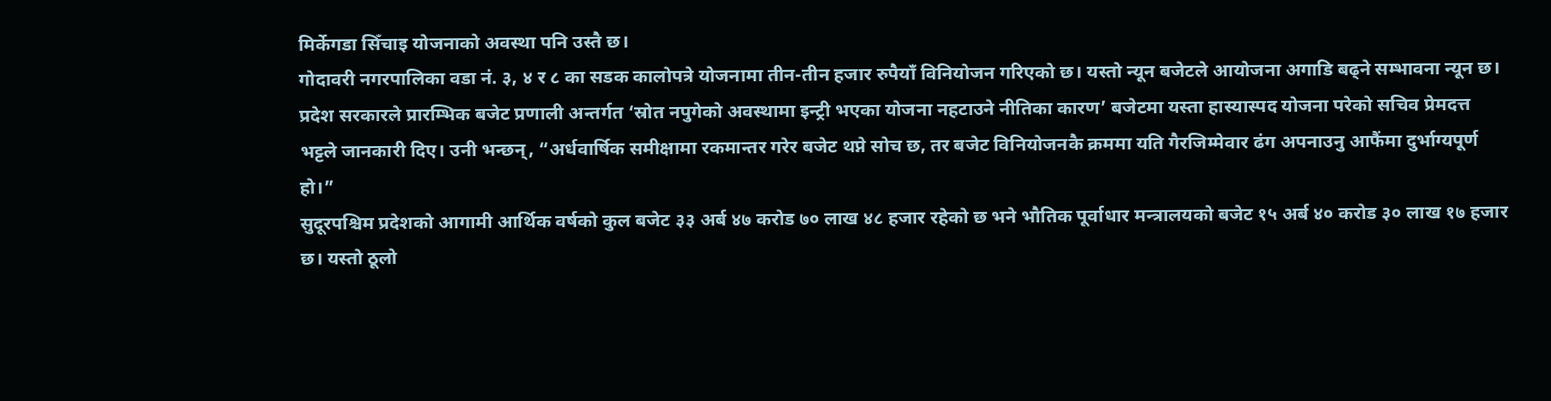मिर्केगडा सिँचाइ योजनाको अवस्था पनि उस्तै छ।
गोदावरी नगरपालिका वडा नं. ३, ४ र ८ का सडक कालोपत्रे योजनामा तीन-तीन हजार रुपैयाँ विनियोजन गरिएको छ। यस्तो न्यून बजेटले आयोजना अगाडि बढ्ने सम्भावना न्यून छ।
प्रदेश सरकारले प्रारम्भिक बजेट प्रणाली अन्तर्गत ‘स्रोत नपुगेको अवस्थामा इन्ट्री भएका योजना नहटाउने नीतिका कारण’ बजेटमा यस्ता हास्यास्पद योजना परेको सचिव प्रेमदत्त भट्टले जानकारी दिए। उनी भन्छन्, “अर्धवार्षिक समीक्षामा रकमान्तर गरेर बजेट थप्ने सोच छ, तर बजेट विनियोजनकै क्रममा यति गैरजिम्मेवार ढंग अपनाउनु आफैंमा दुर्भाग्यपूर्ण हो।”
सुदूरपश्चिम प्रदेशको आगामी आर्थिक वर्षको कुल बजेट ३३ अर्ब ४७ करोड ७० लाख ४८ हजार रहेको छ भने भौतिक पूर्वाधार मन्त्रालयको बजेट १५ अर्ब ४० करोड ३० लाख १७ हजार छ। यस्तो ठूलो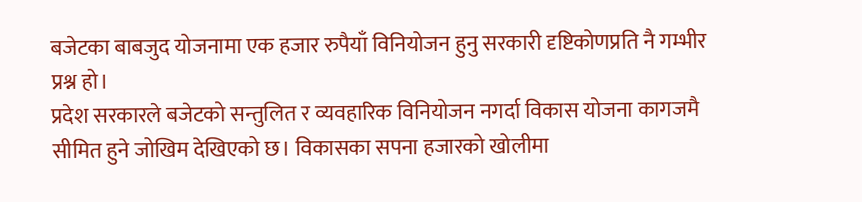बजेटका बाबजुद योजनामा एक हजार रुपैयाँ विनियोजन हुनु सरकारी दृष्टिकोणप्रति नै गम्भीर प्रश्न हो।
प्रदेश सरकारले बजेटको सन्तुलित र व्यवहारिक विनियोजन नगर्दा विकास योजना कागजमै सीमित हुने जोखिम देखिएको छ। विकासका सपना हजारको खोलीमा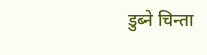डुब्ने चिन्ता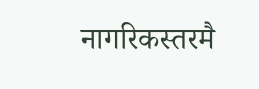नागरिकस्तरमै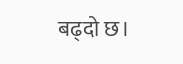बढ्दो छ।